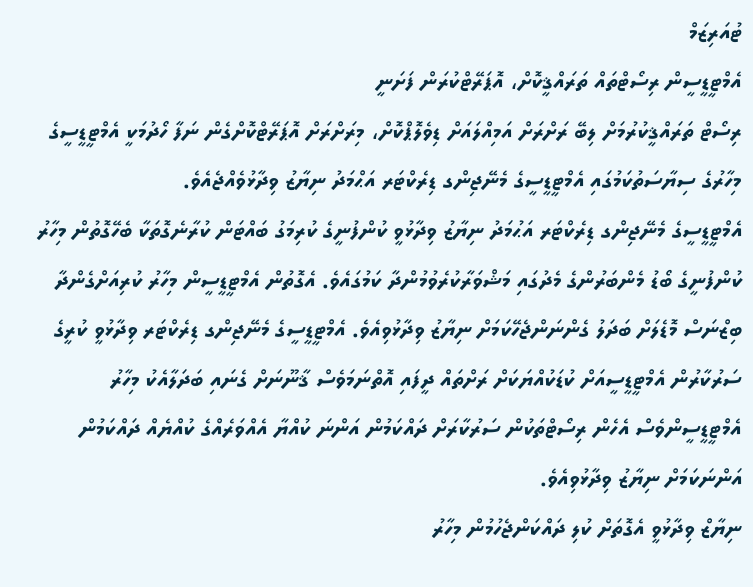ޓުއަރިޒަމް
އެމްޓީޑީސީން ރިސޯޓްތައް ތަރައްޤީކޮށް، އޮޕަރޭޓްކުރަން ފަށަނީ
ރިސޯޓް ތަރައްޤީކުރުމަށް ލިބޭ ރަށްރަށް އަމިއްލައަށް ޑިވެލޮޕްކޮށް، މިރަށްރަށް އޮޕަރޭޓްކޮށްގެން ނަފާ ހޯދުމަކީ އެމްޓީޑީސީގެ މިހާރުގެ ސިޔާސަތުކަމުގައި އެމްޓީޑީސީގެ މެނޭޖިންގ ޑިރެކްޓަރ އަޙްމަދު ނިޔާޒު ވިދާޅުވެއްޖެއެވެ.
އެމްޓީޑީސީގެ މެނޭޖިންގ ޑިރެކްޓަރ އަޙުމަދު ނިޔާޒު ވިދާޅުވީ ކުންފުނީގެ ކުރިމަގު ބައްޓަން ކުރާނެގޮތަކާ ބެހޭގޮތުން މިހާރު ކުންފުނީގެ ބޯޑު މެންބަރުންގެ މެދުގައި މަޝްވަރާކުރެވުމުންދާ ކަމުގައެވެ. އެގޮތުން އެމްޓީޑީސީން މިހާރު ކުރިއަށްގެންދާ ބިޒްނަސް މޮޑެލަށް ބަދަލު ގެންނަންޖެހޭކަމަށް ނިޔާޒު ވިދާޅުވިއެވެ. އެމްޓީޑީސީގެ މެނޭޖިންގ ޑިރެކްޓަރ ވިދާޅުވީ ކުރީގެ ސަރުކާރުން އެމްޓީޑީސީއަށް ކުޑަކުއްޔަކަށް ރަށްތައް ދީފައި އޮތްނަމަވެސް ޤާނޫނަށް ގެނައި ބަދަލާއެކު މިހާރު އެމްޓީޑީސީންވެސް އެހެން ރިސޯޓްތަކުން ސަރުކާރަށް ދައްކަމުން އަންނަ ކުއްޔާ އެއްވަރެއްގެ ކުއްޔެއް ދައްކަމުން އަންނަކަމަށް ނިޔާޒު ވިދާޅުވިއެވެ.
ނިޔާޒް ވިދާޅުވީ އެގޮތަށް ކުލި ދައްކަންޖެހުމުން މިހާރު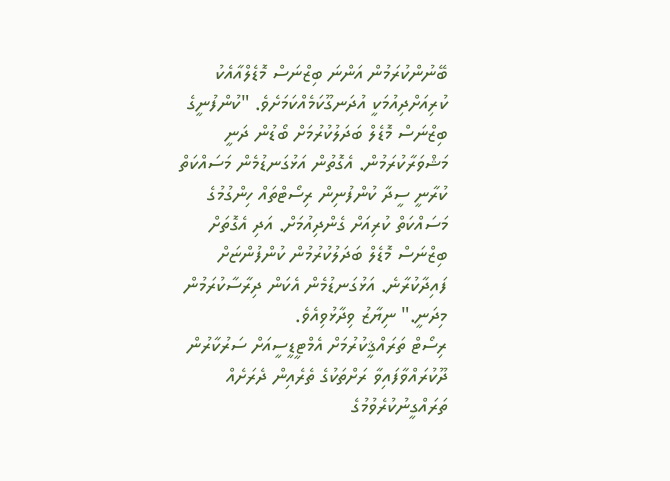ބޭނުންކުރަމުން އަންނަ ބިޒްނަސް މޮޑެލްއާއެކު ކުރިއަށްދިއުމަކީ އުދަނގޫކަމެއްކަމަށެވެ. "ކުންފުނީގެ ބިޒްނަސް މޮޑެލް ބަދަލުކުރުމަށް ބޯޑުން ދަނީ މަޝްވަރާކުރަމުން. އެގޮތުން އަޅުގަނޑުމެން މަސައްކަތް ކުރާނީ ސީދާ ކުންފުނިން ރިސޯޓްތައް ހިންގުމުގެ މަސައްކަތް ކުރިއަށް ގެންދިއުމަށް. އަދި އެގޮތަށް ބިޒްނަސް މޮޑެލް ބަދަލުކުރުމުން ކުންފުންޏަށް ފައިދާކުރާނެ. އަޅުގަނޑުމެން އެކަން ދިރާސާކުރަމުން މިދަނީ." ނިޔާޒު ވިދާޅުވިއެވެ.
ރިސޯޓް ތަރައްޤީކުރުމަށް އެމްޓީޑީސީއަށް ސަރުކާރުން ދޫކުރައްވާފައިވާ ރަށްތަކުގެ ތެރެއިން ދެރަށެއް ތަރައްގީނުކުރެވުމުގެ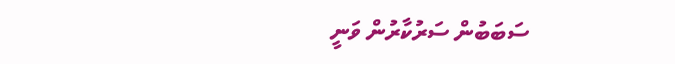ސަބަބުން ސަރުކާރުން ވަނީ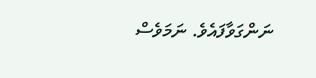ނަންގަވާފައެވެ. ނަމަވެސް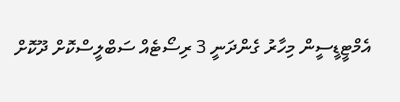އެމްޓީޑީސީން މިހާރު ގެންދަނީ 3 ރިސޯޓެއް ސަބްލީސްކޮށް ދޫކޮށް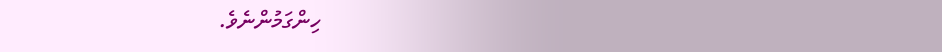ހިންގަމުންނެވެ.